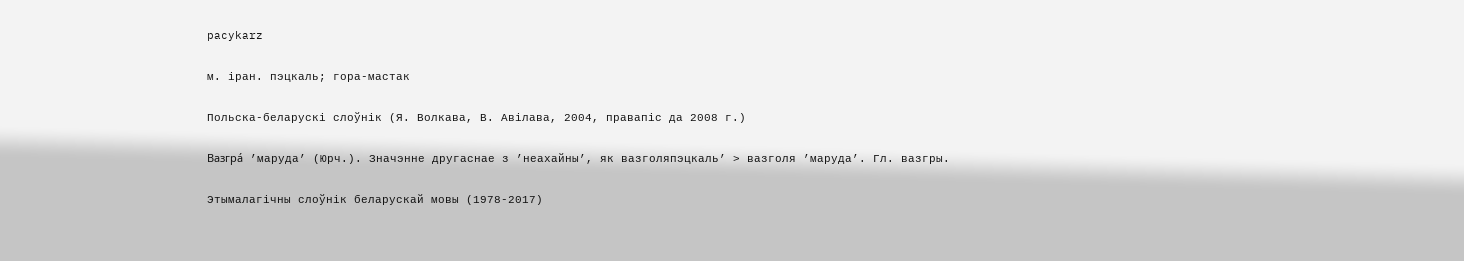pacykarz

м. іран. пэцкаль; гора-мастак

Польска-беларускі слоўнік (Я. Волкава, В. Авілава, 2004, правапіс да 2008 г.)

Вазгра́ ’маруда’ (Юрч.). Значэнне другаснае з ’неахайны’, як вазголяпэцкаль’ > вазголя ’маруда’. Гл. вазгры.

Этымалагічны слоўнік беларускай мовы (1978-2017)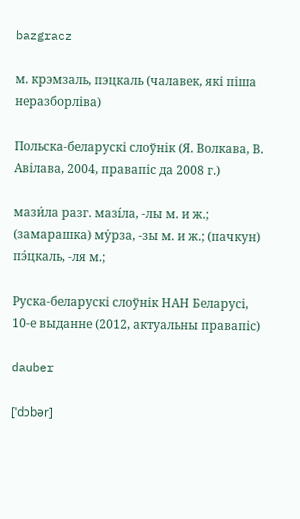bazgracz

м. крэмзаль, пэцкаль (чалавек, які піша неразборліва)

Польска-беларускі слоўнік (Я. Волкава, В. Авілава, 2004, правапіс да 2008 г.)

мази́ла разг. мазі́ла, -лы м. и ж.; (замарашка) му́рза, -зы м. и ж.; (пачкун) пэ́цкаль, -ля м.;

Руска-беларускі слоўнік НАН Беларусі, 10-е выданне (2012, актуальны правапіс)

dauber

[ˈdɔbər]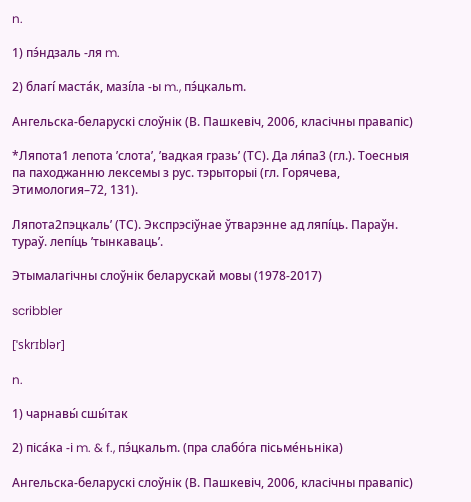n.

1) пэ́ндзаль -ля m.

2) благі́ маста́к, мазі́ла -ы m., пэ́цкальm.

Ангельска-беларускі слоўнік (В. Пашкевіч, 2006, класічны правапіс)

*Ляпота1 лепота ’слота’, ’вадкая гразь’ (ТС). Да ля́па3 (гл.). Тоесныя па паходжанню лексемы з рус. тэрыторыі (гл. Горячева, Этимология–72, 131).

Ляпота2пэцкаль’ (ТС). Экспрэсіўнае ўтварэнне ад ляпі́ць. Параўн. тураў. лепі́ць ’тынкаваць’.

Этымалагічны слоўнік беларускай мовы (1978-2017)

scribbler

[ˈskrɪblər]

n.

1) чарнавы́ сшы́так

2) піса́ка -і m. & f., пэ́цкальm. (пра слабо́га пісьме́ньніка)

Ангельска-беларускі слоўнік (В. Пашкевіч, 2006, класічны правапіс)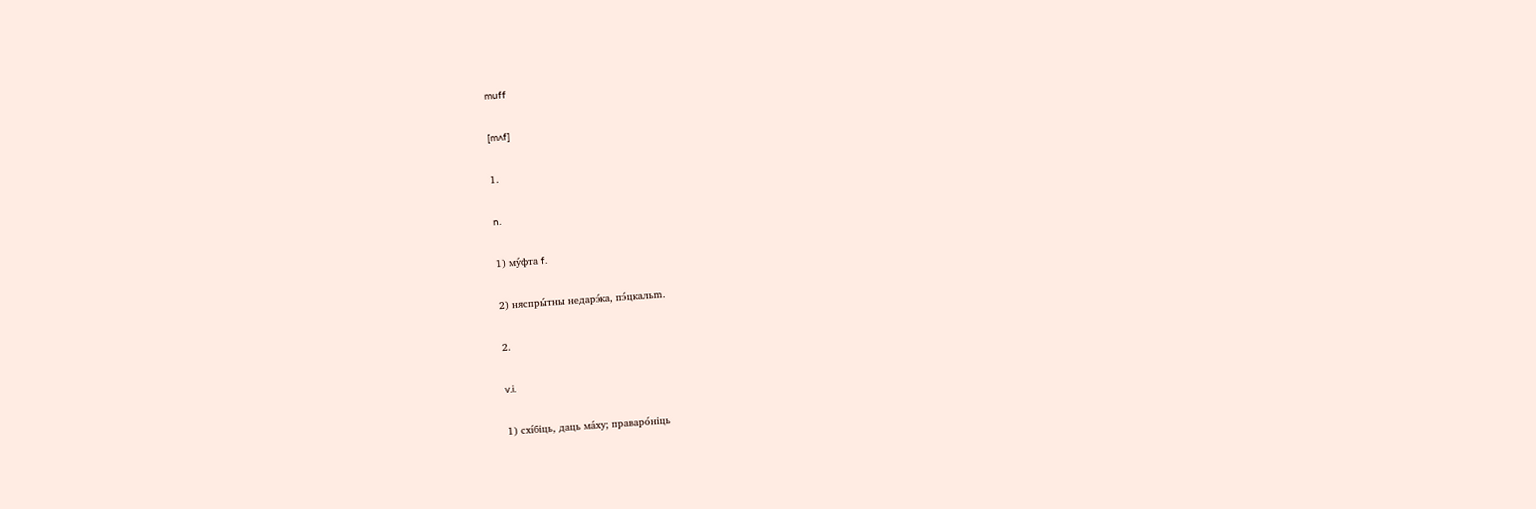muff

[mʌf]

1.

n.

1) му́фта f.

2) няспры́тны недарэ́ка, пэ́цкальm.

2.

v.i.

1) схі́біць, даць ма́ху; праваро́ніць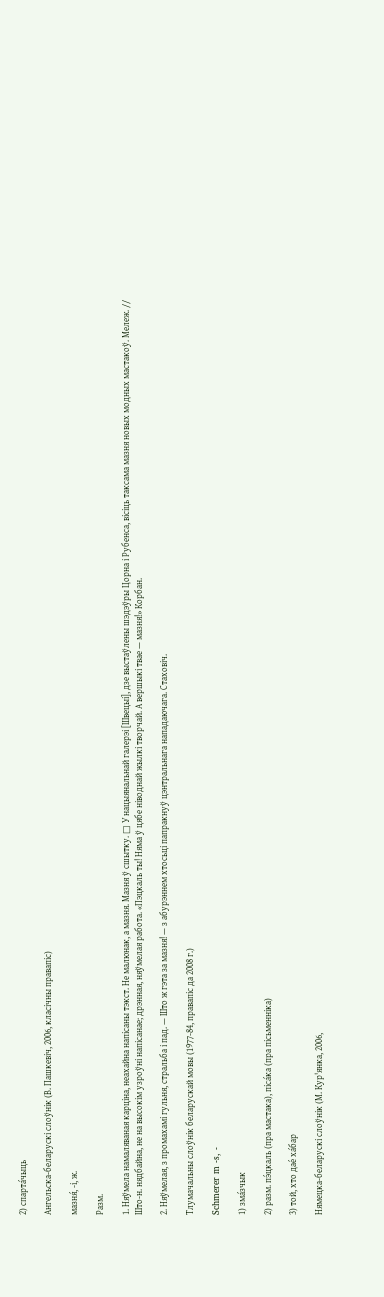2) спарта́чыць

Ангельска-беларускі слоўнік (В. Пашкевіч, 2006, класічны правапіс)

мазня́, ‑і, ж.

Разм.

1. Няўмела намаляваная карціна, неахайна напісаны тэкст. Не малюнак, а мазня. Мазня ў сшытку. □ У нацыянальнай галерэі [Швецыі], дзе выстаўлены шэдэўры Цорна і Рубенса, вісіць таксама мазня новых модных мастакоў. Мележ. // Што‑н. нядбайна, не на высокім узроўні напісанае; дрэнная, няўмелая работа. «Пэцкаль ты! Няма ў цябе ніводнай жылкі творчай. А вершыкі твае — мазня!» Корбан.

2. Няўмелая, з промахамі гульня, стральба і пад. — Што ж гэта за мазня! — з абурэннем хтосьці папракнуў цэнтральнага нападаючага. Стаховіч.

Тлумачальны слоўнік беларускай мовы (1977-84, правапіс да 2008 г.)

Schmerer m -s, -

1) зма́зчык

2) разм. пэ́цкаль (пра мастака), піса́ка (пра пісьменніка)

3) той, хто дае́ ха́бар

Нямецка-беларускі слоўнік (М. Кур'янка, 2006,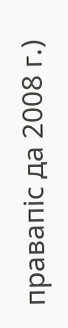правапіс да 2008 г.)